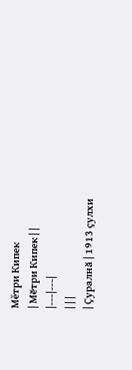Мĕтри Кипек
| Мӗтри Кипек | |
|---|---|
| | |
| Ҫуралнӑ | 1913 ҫулхи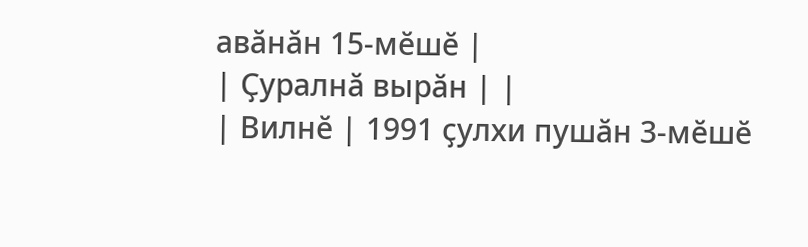авӑнӑн 15-мӗшӗ |
| Ҫуралнӑ вырӑн | |
| Вилнӗ | 1991 ҫулхи пушӑн 3-мӗшӗ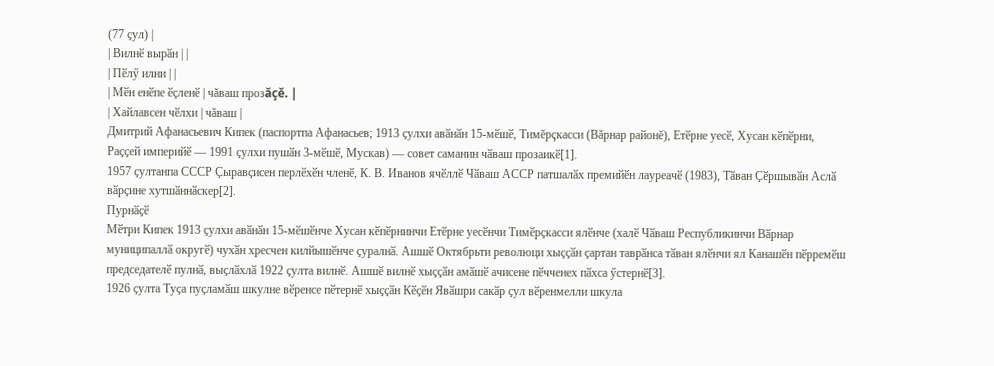(77 ҫул) |
| Вилнӗ вырӑн | |
| Пӗлӳ илни | |
| Мӗн енӗпе ӗҫленӗ | чăваш прозăçĕ. |
| Хайлавсен чӗлхи | чăваш |
Дмитрий Афанасьевич Кипек (паспортпа Афанасьев; 1913 ҫулхи авӑнӑн 15-мӗшӗ, Тимĕрçкасси (Вăрнар районĕ), Етӗрне уесӗ, Хусан кӗпӗрни, Раҫҫей империйӗ — 1991 ҫулхи пушӑн 3-мӗшӗ, Мускав) — совет саманин чӑваш прозаикӗ[1].
1957 ҫултанпа СССР Ҫыравҫисен перлӗхӗн членӗ, К. В. Иванов ячӗллӗ Чӑваш АССР патшалӑх премийӗн лауреачӗ (1983), Тӑван Ҫӗршывӑн Аслӑ вӑрҫине хутшӑннӑскер[2].
Пурнӑҫӗ
Мӗтри Кипек 1913 ҫулхи авӑнӑн 15-мӗшӗнче Хусан кӗпӗрнинчи Етӗрне уесӗнчи Тимӗрҫкасси ялӗнче (халӗ Чӑваш Республикинчи Вӑрнар муниципаллӑ округӗ) чухӑн хресчен килйышӗнче ҫуралнӑ. Ашшӗ Октябрьти революци хыҫҫӑн ҫартан таврӑнса тӑван ялӗнчи ял Канашӗн пӗрремӗш председателӗ пулнӑ, выҫлӑхлӑ 1922 ҫулта вилнӗ. Ашшӗ вилнӗ хыҫҫӑн амӑшӗ ачисене пӗчченех пӑхса ӳстернӗ[3].
1926 ҫулта Туҫа пуҫламӑш шкулне вӗренсе пӗтернӗ хыҫҫӑн Кӗҫӗн Явӑшри сакӑр ҫул вӗренмелли шкула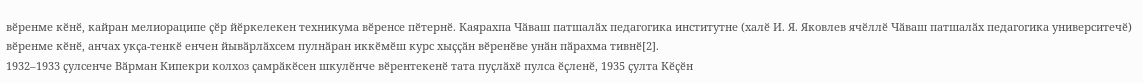вӗренме кӗнӗ, кайран мелиораципе ҫӗр йӗркелекен техникума вӗренсе пӗтернӗ. Каярахпа Чӑваш патшалӑх педагогика институтне (халӗ И. Я. Яковлев ячӗллӗ Чӑваш патшалӑх педагогика университечӗ) вӗренме кӗнӗ, анчах укҫа-тенкӗ енчен йывӑрлӑхсем пулнӑран иккӗмӗш курс хыҫҫӑн вӗренӗве унӑн пӑрахма тивнӗ[2].
1932–1933 ҫулсенче Вӑрман Кипекри колхоз ҫамрӑкӗсен шкулӗнче вӗрентекенӗ тата пуҫлӑхӗ пулса ӗҫленӗ, 1935 ҫулта Кӗҫӗн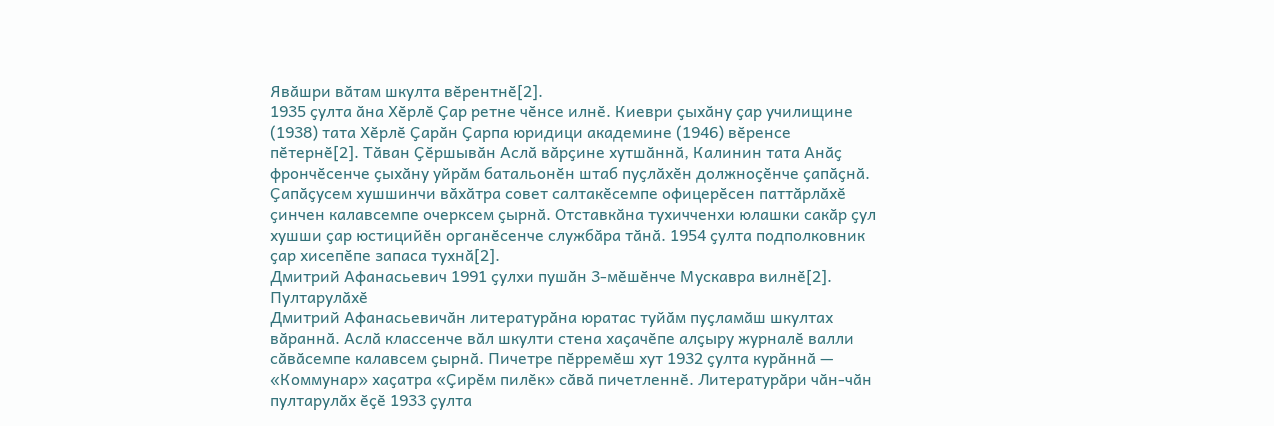Явӑшри вӑтам шкулта вӗрентнӗ[2].
1935 ҫулта ӑна Хӗрлӗ Ҫар ретне чӗнсе илнӗ. Киеври ҫыхӑну ҫар училищине (1938) тата Хӗрлӗ Ҫарӑн Ҫарпа юридици академине (1946) вӗренсе пӗтернӗ[2]. Тӑван Ҫӗршывӑн Аслӑ вӑрҫине хутшӑннӑ, Калинин тата Анӑҫ фрончӗсенче ҫыхӑну уйрӑм батальонӗн штаб пуҫлӑхӗн должноҫӗнче ҫапӑҫнӑ. Ҫапӑҫусем хушшинчи вӑхӑтра совет салтакӗсемпе офицерӗсен паттӑрлӑхӗ ҫинчен калавсемпе очерксем ҫырнӑ. Отставкӑна тухичченхи юлашки сакӑр ҫул хушши ҫар юстицийӗн органӗсенче службӑра тӑнӑ. 1954 ҫулта подполковник ҫар хисепӗпе запаса тухнӑ[2].
Дмитрий Афанасьевич 1991 ҫулхи пушӑн 3-мӗшӗнче Мускавра вилнӗ[2].
Пултарулӑхӗ
Дмитрий Афанасьевичӑн литературӑна юратас туйӑм пуҫламӑш шкултах вӑраннӑ. Аслӑ классенче вӑл шкулти стена хаҫачӗпе алҫыру журналӗ валли сӑвӑсемпе калавсем ҫырнӑ. Пичетре пӗрремӗш хут 1932 ҫулта курӑннӑ — «Коммунар» хаҫатра «Ҫирӗм пилӗк» сӑвӑ пичетленнӗ. Литературӑри чӑн-чӑн пултарулӑх ӗҫӗ 1933 ҫулта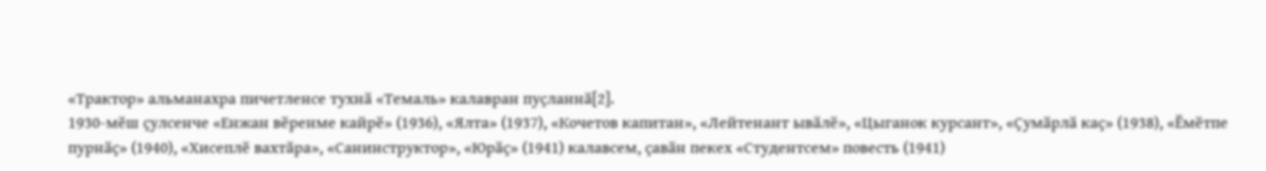«Трактор» альманахра пичетленсе тухнӑ «Темаль» калавран пуҫланнӑ[2].
1930-мӗш ҫулсенче «Енжан вӗренме кайрӗ» (1936), «Ялта» (1937), «Кочетов капитан», «Лейтенант ывӑлӗ», «Цыганок курсант», «Ҫумӑрлӑ каҫ» (1938), «Ӗмӗтпе пурнӑҫ» (1940), «Хисеплӗ вахтӑра», «Санинструктор», «Юрӑҫ» (1941) калавсем, ҫавӑн пекех «Студентсем» повесть (1941)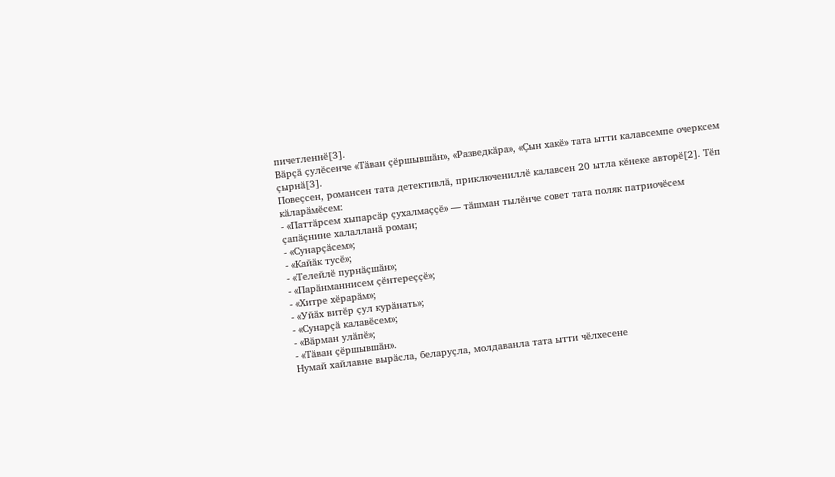пичетленнӗ[3].
Вӑрҫӑ ҫулӗсенче «Тӑван ҫӗршывшӑн», «Разведкӑра», «Ҫын хакӗ» тата ытти калавсемпе очерксем ҫырнӑ[3].
Повеҫсен, романсен тата детективлӑ, приключениллӗ калавсен 20 ытла кӗнеке авторӗ[2]. Тӗп кӑларӑмӗсем:
- «Паттӑрсем хыпарсӑр ҫухалмаҫҫӗ» — тӑшман тылӗнче совет тата поляк патриочӗсем ҫапӑҫнине халалланӑ роман;
- «Сунарҫӑсем»;
- «Кайӑк тусӗ»;
- «Телейлӗ пурнӑҫшӑн»;
- «Парӑнманнисем ҫӗнтереҫҫӗ»;
- «Хитре хӗрарӑм»;
- «Уйӑх витӗр ҫул курӑнать»;
- «Сунарҫӑ калавӗсем»;
- «Вӑрман улӑпӗ»;
- «Тӑван ҫӗршывшӑн».
Нумай хайлавне вырӑсла, беларуҫла, молдаванла тата ытти чӗлхесене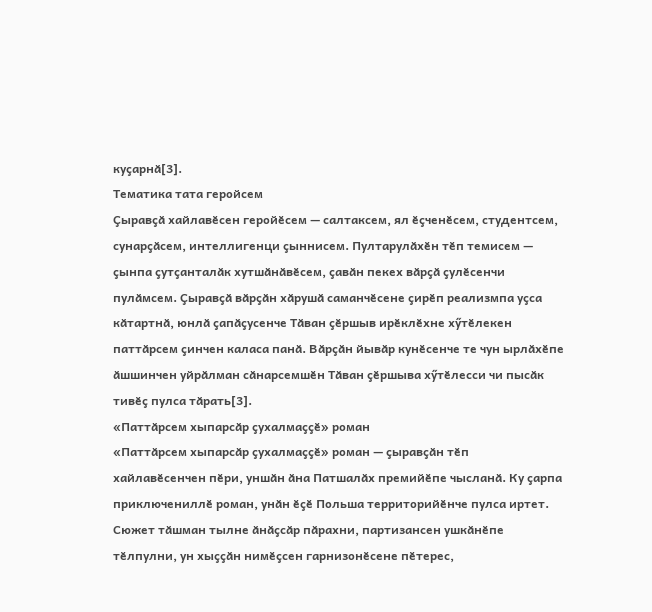куҫарнӑ[3].
Тематика тата геройсем
Ҫыравҫӑ хайлавӗсен геройӗсем — салтаксем, ял ӗҫченӗсем, студентсем, сунарҫӑсем, интеллигенци ҫыннисем. Пултарулӑхӗн тӗп темисем — ҫынпа ҫутҫанталӑк хутшӑнӑвӗсем, ҫавӑн пекех вӑрҫӑ ҫулӗсенчи пулӑмсем. Ҫыравҫӑ вӑрҫӑн хӑрушӑ саманчӗсене ҫирӗп реализмпа уҫса кӑтартнӑ, юнлӑ ҫапӑҫусенче Тӑван ҫӗршыв ирӗклӗхне хӳтӗлекен паттӑрсем ҫинчен каласа панӑ. Вӑрҫӑн йывӑр кунӗсенче те чун ырлӑхӗпе ӑшшинчен уйрӑлман сӑнарсемшӗн Тӑван ҫӗршыва хӳтӗлесси чи пысӑк тивӗҫ пулса тӑрать[3].
«Паттӑрсем хыпарсӑр ҫухалмаҫҫӗ» роман
«Паттӑрсем хыпарсӑр ҫухалмаҫҫӗ» роман — ҫыравҫӑн тӗп хайлавӗсенчен пӗри, уншӑн ӑна Патшалӑх премийӗпе чысланӑ. Ку ҫарпа приключениллӗ роман, унӑн ӗҫӗ Польша территорийӗнче пулса иртет. Сюжет тӑшман тылне ӑнӑҫсӑр пӑрахни, партизансен ушкӑнӗпе тӗлпулни, ун хыҫҫӑн нимӗҫсен гарнизонӗсене пӗтерес,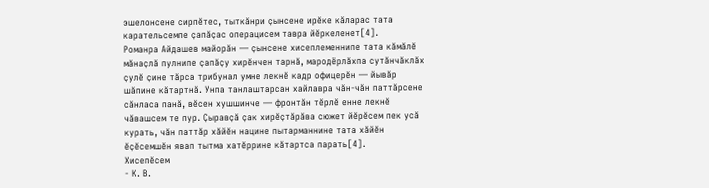эшелонсене сирпӗтес, тыткӑнри ҫынсене ирӗке кӑларас тата карательсемпе ҫапӑҫас операцисем тавра йӗркеленет[4].
Романра Айдашев майорӑн — ҫынсене хисеплеменнипе тата кӑмӑлӗ мӑнаҫлӑ пулнипе ҫапӑҫу хирӗнчен тарнӑ, мародёрлӑхпа сутӑнчӑклӑх ҫулӗ ҫине тӑрса трибунал умне лекнӗ кадр офицерӗн — йывӑр шӑпине кӑтартнӑ. Унпа танлаштарсан хайлавра чӑн-чӑн паттӑрсене сӑнласа панӑ, вӗсен хушшинче — фронтӑн тӗрлӗ енне лекнӗ чӑвашсем те пур. Ҫыравҫӑ ҫак хирӗҫтӑрӑва сюжет йӗрӗсем пек усӑ курать, чӑн паттӑр хӑйӗн нацине пытарманнине тата хӑйӗн ӗҫӗсемшӗн явап тытма хатӗррине кӑтартса парать[4].
Хисепӗсем
- К. В.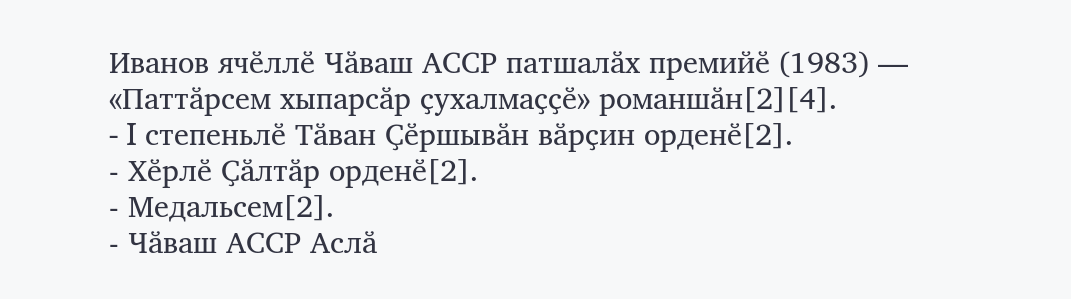Иванов ячӗллӗ Чӑваш АССР патшалӑх премийӗ (1983) — «Паттӑрсем хыпарсӑр ҫухалмаҫҫӗ» романшӑн[2][4].
- I степеньлӗ Тӑван Ҫӗршывӑн вӑрҫин орденӗ[2].
- Хӗрлӗ Ҫӑлтӑр орденӗ[2].
- Медальсем[2].
- Чӑваш АССР Аслӑ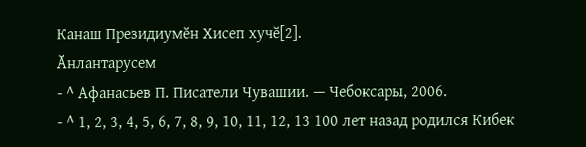Канаш Президиумӗн Хисеп хучӗ[2].
Ӑнлантарусем
- ^ Афанасьев П. Писатели Чувашии. — Чебоксары, 2006.
- ^ 1, 2, 3, 4, 5, 6, 7, 8, 9, 10, 11, 12, 13 100 лет назад родился Кибек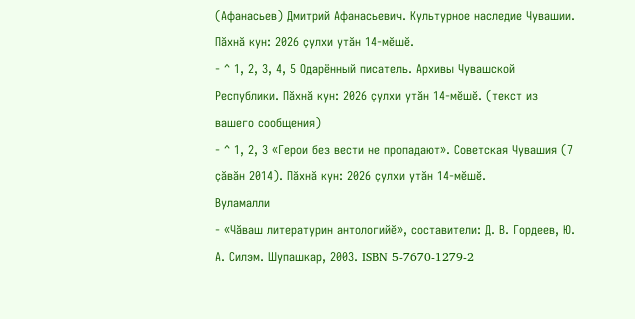(Афанасьев) Дмитрий Афанасьевич. Культурное наследие Чувашии. Пӑхнӑ кун: 2026 ҫулхи утӑн 14-мӗшӗ.
- ^ 1, 2, 3, 4, 5 Одарённый писатель. Архивы Чувашской Республики. Пӑхнӑ кун: 2026 ҫулхи утӑн 14-мӗшӗ. (текст из вашего сообщения)
- ^ 1, 2, 3 «Герои без вести не пропадают». Советская Чувашия (7 ҫӑвӑн 2014). Пӑхнӑ кун: 2026 ҫулхи утӑн 14-мӗшӗ.
Вуламалли
- «Чăваш литературин антологийĕ», составители: Д. В. Гордеев, Ю. А. Силэм. Шупашкар, 2003. ISBN 5-7670-1279-2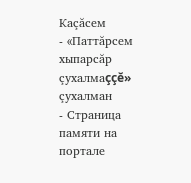Каçăсем
- «Паттăрсем хыпарсăр çухалмаççĕ» çухалман
- Страница памяти на портале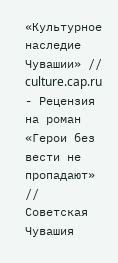«Культурное наследие Чувашии» // culture.cap.ru
- Рецензия на роман «Герои без вести не пропадают» // Советская Чувашия